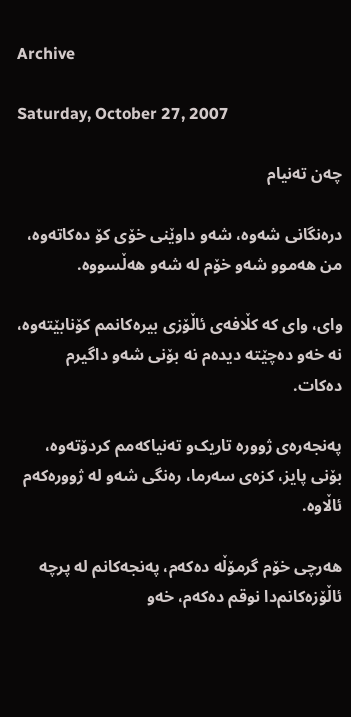Archive

Saturday, October 27, 2007

چه‌ن ته‌نیام

دره‌نگانی شه‌وه‌، شه‌و داوێنی خۆی کۆ د‌ه‌کاته‌وه، من هه‌موو شه‌و خۆم له شه‌و هه‌ڵسووه.

وای، وای که کڵافه‌ی ئاڵۆزی بیره‌کانمم کۆنابێته‌وه، نه خه‌و ده‌چێته دیده‌م نه بۆنی شه‌و داگیرم ده‌کات.

په‌نجه‌ره‌ی ژووره تاریک‌و ته‌نیاکه‌مم کردۆته‌وه، بۆنی پایز، کزه‌ی سه‌رما، ره‌نگی شه‌و له ژووره‌که‌م ئاڵاوه.

هه‌رچی خۆم گرمۆڵه ده‌که‌م، په‌نجه‌کانم له پرچه‌ ئاڵۆزه‌کانم‌دا نوقم ده‌که‌م، خه‌و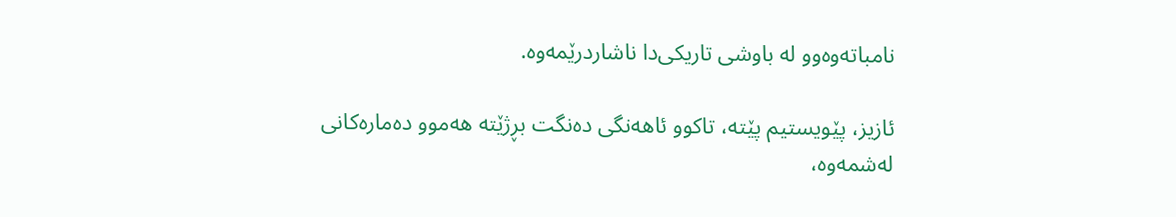نامباته‌وه‌وو له باوشی تاریکی‌دا ناشاردرێمه‌وه.

ئازیز، پێویستیم پێته، تاکوو ئاهه‌نگی ده‌نگت بڕژێته هه‌موو ده‌ماره‌کانی له‌شمه‌وه،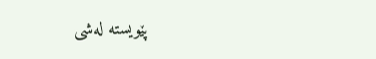پێویسته له‌شی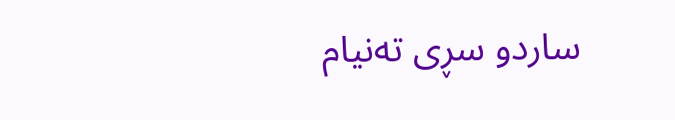ساردو سڕی ته‌نیام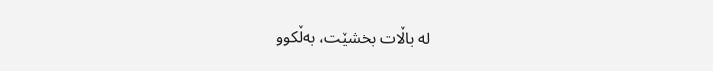له باڵات بخشێت، به‌ڵکوو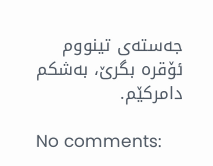جه‌سته‌ی تینووم ئۆقره بگرێ‌‌، به‌شکم دامرکێم.

No comments: